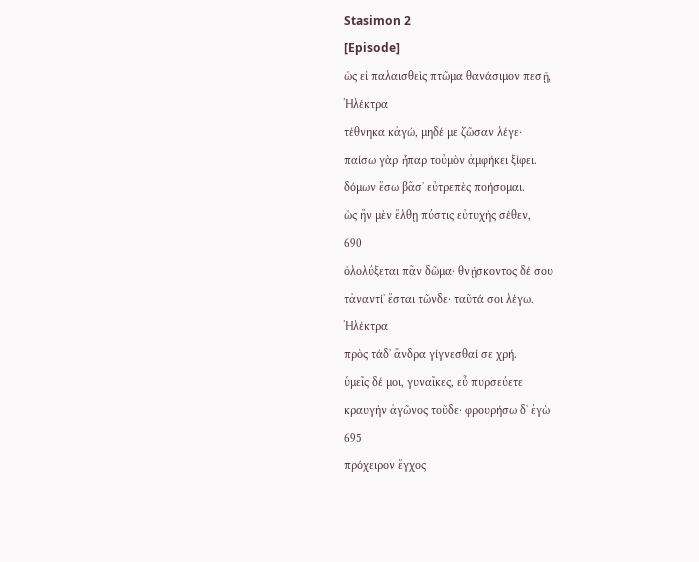Stasimon 2
[Episode]
ὡς εἰ παλαισθεὶς πτῶμα θανάσιμον πεσῇ,
Ἠλέκτρα
τέθνηκα κἀγώ, μηδέ με ζῶσαν λέγε·
παίσω γὰρ ἧπαρ τοὐμὸν ἀμφήκει ξίφει.
δόμων ἔσω βᾶσʼ εὐτρεπὲς ποήσομαι.
ὡς ἢν μὲν ἔλθῃ πύστις εὐτυχὴς σέθεν,
690
ὀλολύξεται πᾶν δῶμα· θνῄσκοντος δέ σου
τἀναντίʼ ἔσται τῶνδε· ταῦτά σοι λέγω.
Ἠλέκτρα
πρὸς τάδʼ ἄνδρα γίγνεσθαί σε χρή.
ὑμεῖς δέ μοι, γυναῖκες, εὖ πυρσεύετε
κραυγὴν ἀγῶνος τοῦδε· φρουρήσω δʼ ἐγὼ
695
πρόχειρον ἔγχος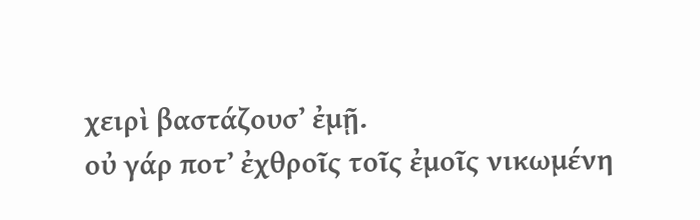χειρὶ βαστάζουσʼ ἐμῇ.
οὐ γάρ ποτʼ ἐχθροῖς τοῖς ἐμοῖς νικωμένη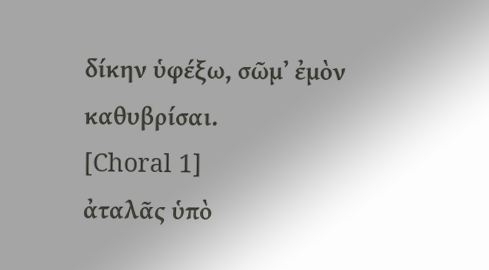δίκην ὑφέξω, σῶμʼ ἐμὸν καθυβρίσαι.
[Choral 1]
ἀταλᾶς ὑπὸ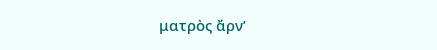ματρὸς ἄρνʼ